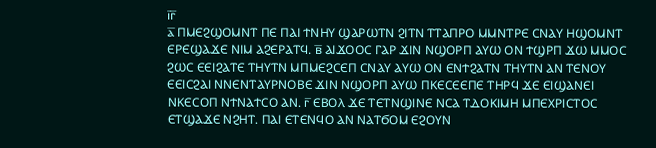ⲓ̅ⲅ̅
ⲁ̅ ⲠⲘⲈϨϢⲞⲘⲚⲦ ⲠⲈ ⲠⲀⲒ ϮⲚⲎⲨ ϢⲀⲢⲰⲦⲚ ϨⲒⲦⲚ ⲦⲦⲀⲠⲢⲞ ⲘⲘⲚⲦⲢⲈ ⲤⲚⲀⲨ ⲎϢⲞⲘⲚⲦ ⲈⲢⲈϢⲀϪⲈ ⲚⲒⲘ ⲀϨⲈⲢⲀⲦϤ. ⲃ̅ ⲀⲒϪⲞⲞⲤ ⲄⲀⲢ ϪⲒⲚ ⲚϢⲞⲢⲠ ⲀⲨⲰ ⲞⲚ ϮϢⲢⲠ ϪⲰ ⲘⲘⲞⲤ ϨⲰⲤ ⲈⲈⲒϨⲀⲦⲈ ⲦⲎⲨⲦⲚ ⲘⲠⲘⲈϨⲤⲈⲠ ⲤⲚⲀⲨ ⲀⲨⲰ ⲞⲚ ⲈⲚϮϨⲀⲦⲚ ⲦⲎⲨⲦⲚ ⲀⲚ ⲦⲈⲚⲞⲨ ⲈⲈⲒⲤϨⲀⲒ ⲚⲚⲈⲚⲦⲀⲨⲢⲚⲞⲂⲈ ϪⲒⲚ ⲚϢⲞⲢⲠ ⲀⲨⲰ ⲠⲔⲈⲤⲈⲈⲠⲈ ⲦⲎⲢϤ ϪⲈ ⲈⲒϢⲀⲚⲈⲒ ⲚⲔⲈⲤⲞⲠ ⲚϮⲚⲀϮⲤⲞ ⲀⲚ. ⲅ̅ ⲈⲂⲞⲖ ϪⲈ ⲦⲈⲦⲚϢⲒⲚⲈ ⲚⲤⲀ ⲦⲆⲞⲔⲒⲘⲎ ⲘⲠⲈⲬⲢⲒⲤⲦⲞⲤ ⲈⲦϢⲀϪⲈ ⲚϨⲎⲦ. ⲠⲀⲒ ⲈⲦⲈⲚϤⲞ ⲀⲚ ⲚⲀⲦϬⲞⲘ ⲈϨⲞⲨⲚ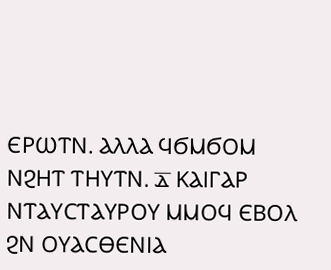ⲈⲢⲰⲦⲚ. ⲀⲖⲖⲀ ϤϬⲘϬⲞⲘ ⲚϨⲎⲦ ⲦⲎⲨⲦⲚ. ⲇ̅ ⲔⲀⲒⲄⲀⲢ ⲚⲦⲀⲨⲤⲦⲀⲨⲢⲞⲨ ⲘⲘⲞϤ ⲈⲂⲞⲖ ϨⲚ ⲞⲨⲀⲤⲐⲈⲚⲒⲀ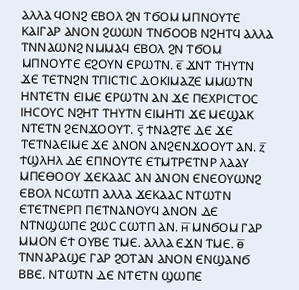ⲀⲖⲖⲀ ϤⲞⲚϨ ⲈⲂⲞⲖ ϨⲚ ⲦϬⲞⲘ ⲘⲠⲚⲞⲨⲦⲈ ⲔⲀⲒⲄⲀⲢ ⲀⲚⲞⲚ ϨⲰⲰⲚ ⲦⲚϬⲞⲞⲂ ⲚϨⲎⲦϤ ⲀⲖⲖⲀ ⲦⲚⲚⲀⲰⲚϨ ⲚⲘⲘⲀϤ ⲈⲂⲞⲖ ϨⲚ ⲦϬⲞⲘ ⲘⲠⲚⲞⲨⲦⲈ ⲈϨⲞⲨⲚ ⲈⲢⲰⲦⲚ. ⲉ̅ ϪⲚⲦ ⲦⲎⲨⲦⲚ ϪⲈ ⲦⲈⲦⲚϨⲚ ⲦⲠⲒⲤⲦⲒⲤ ⲆⲞⲔⲒⲘⲀⲌⲈ ⲘⲘⲰⲦⲚ ⲎⲚⲦⲈⲦⲚ ⲈⲒⲘⲈ ⲈⲢⲰⲦⲚ ⲀⲚ ϪⲈ ⲠⲈⲬⲢⲒⲤⲦⲞⲤ ⲒⲎⲤⲞⲨⲤ ⲚϨⲎⲦ ⲦⲎⲨⲦⲚ ⲈⲒⲘⲎⲦⲒ ϪⲈ ⲘⲈϢⲀⲔ ⲚⲦⲈⲦⲚ ϨⲈⲚϪⲞⲞⲨⲦ. ⲋ̅ ϮⲚⲀϨⲦⲈ ⲆⲈ ϪⲈ ⲦⲈⲦⲚⲀⲈⲒⲘⲈ ϪⲈ ⲀⲚⲞⲚ ⲀⲚϨⲈⲚϪⲞⲞⲨⲦ ⲀⲚ. ⲍ̅ ϮϢⲖⲎⲖ ⲆⲈ ⲈⲠⲚⲞⲨⲦⲈ ⲈⲦⲘⲦⲢⲈⲦⲚⲢ ⲖⲀⲀⲨ ⲘⲠⲈⲐⲞⲞⲨ ϪⲈⲔⲀⲀⲤ ⲀⲚ ⲀⲚⲞⲚ ⲈⲚⲈⲞⲨⲰⲚϨ ⲈⲂⲞⲖ ⲚⲤⲰⲦⲠ ⲀⲖⲖⲀ ϪⲈⲔⲀⲀⲤ ⲚⲦⲰⲦⲚ ⲈⲦⲈⲦⲚⲈⲢⲠ ⲠⲈⲦⲚⲀⲚⲞⲨϤ ⲀⲚⲞⲚ ⲆⲈ ⲚⲦⲚϢⲰⲠⲈ ϨⲰⲤ ⲤⲰⲦⲠ ⲀⲚ. ⲏ̅ ⲘⲚϬⲞⲘ ⲄⲀⲢ ⲘⲘⲞⲚ ⲈϮ ⲞⲨⲂⲈ ⲦⲘⲈ. ⲀⲖⲖⲀ ⲈϪⲚ ⲦⲘⲈ. ⲑ̅ ⲦⲚⲚⲀⲢⲀϢⲈ ⲄⲀⲢ ϨⲞⲦⲀⲚ ⲀⲚⲞⲚ ⲈⲚϢⲀⲚϬ ⲂⲂⲈ. ⲚⲦⲰⲦⲚ ⲆⲈ ⲚⲦⲈⲦⲚ ϢⲰⲠⲈ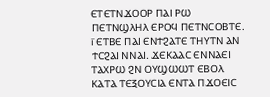ⲈⲦⲈⲦⲚϪⲞⲞⲢ ⲠⲀⲒ ⲢⲰ ⲠⲈⲦⲚϢⲖⲎⲖ ⲈⲢⲞϤ ⲠⲈⲦⲚⲤⲞⲂⲦⲈ. ⲓ̅ ⲈⲦⲂⲈ ⲠⲀⲒ ⲈⲚϮϨⲀⲦⲈ ⲦⲎⲨⲦⲚ ⲀⲚ ϮⲤϨⲀⲒ ⲚⲚⲀⲒ. ϪⲈⲔⲀⲀⲤ ⲈⲚⲚⲀⲈⲒ ⲦⲀⲬⲢⲰ ϨⲚ ⲞⲨϢⲰⲰⲦ ⲈⲂⲞⲖ ⲔⲀⲦⲀ ⲦⲈⲜⲞⲨⲤⲒⲀ ⲈⲚⲦⲀ ⲠϪⲞⲈⲒⲤ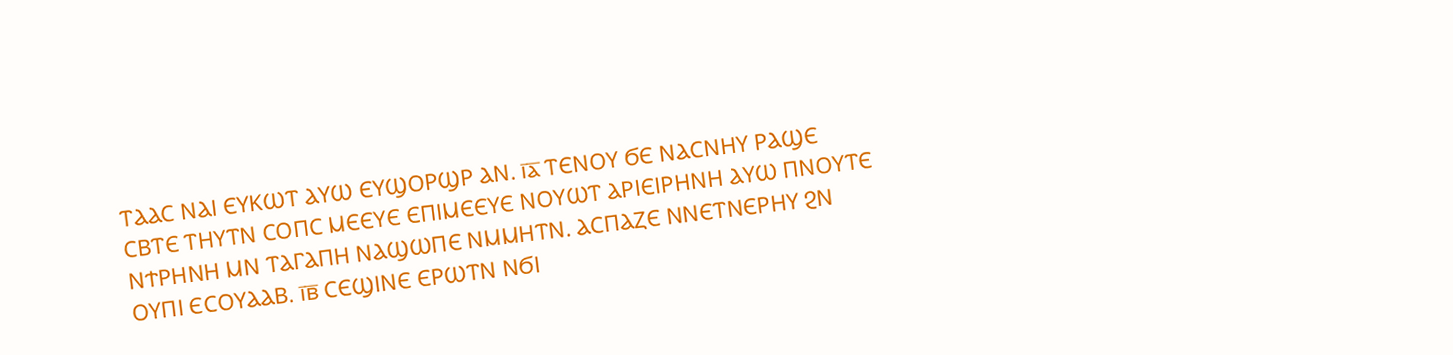ⲦⲀⲀⲤ ⲚⲀⲒ ⲈⲨⲔⲰⲦ ⲀⲨⲰ ⲈⲨϢⲞⲢϢⲢ ⲀⲚ. ⲓ̅ⲁ̅ ⲦⲈⲚⲞⲨ ϬⲈ ⲚⲀⲤⲚⲎⲨ ⲢⲀϢⲈ ⲤⲂⲦⲈ ⲦⲎⲨⲦⲚ ⲤⲞⲠⲤ ⲘⲈⲈⲨⲈ ⲈⲠⲒⲘⲈⲈⲨⲈ ⲚⲞⲨⲰⲦ ⲀⲢⲒⲈⲒⲢⲎⲚⲎ ⲀⲨⲰ ⲠⲚⲞⲨⲦⲈ ⲚϮⲢⲎⲚⲎ ⲘⲚ ⲦⲀⲄⲀⲠⲎ ⲚⲀϢⲰⲠⲈ ⲚⲘⲘⲎⲦⲚ. ⲀⲤⲠⲀⲌⲈ ⲚⲚⲈⲦⲚⲈⲢⲎⲨ ϨⲚ ⲞⲨⲠⲒ ⲈⲤⲞⲨⲀⲀⲂ. ⲓ̅ⲃ̅ ⲤⲈϢⲒⲚⲈ ⲈⲢⲰⲦⲚ ⲚϬⲒ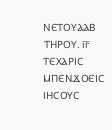ⲚⲈⲦⲞⲨⲀⲀⲂ ⲦⲎⲢⲞⲨ. ⲓ̅ⲅ̅ ⲦⲈⲬⲀⲢⲒⲤ ⲘⲠⲈⲚϪⲞⲈⲒⲤ ⲒⲎⲤⲞⲨⲤ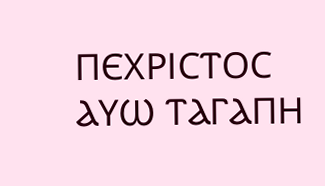ⲠⲈⲬⲢⲒⲤⲦⲞⲤ ⲀⲨⲰ ⲦⲀⲄⲀⲠⲎ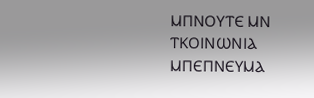ⲘⲠⲚⲞⲨⲦⲈ ⲘⲚ ⲦⲔⲞⲒⲚⲰⲚⲒⲀ ⲘⲠⲈⲠⲚⲈⲨⲘⲀ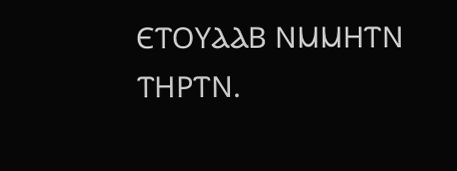ⲈⲦⲞⲨⲀⲀⲂ ⲚⲘⲘⲎⲦⲚ ⲦⲎⲢⲦⲚ.